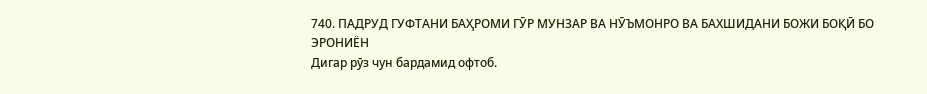740. ПАДРУД ГУФТАНИ БАҲРОМИ ГӮР МУНЗАР ВА НӮЪМОНРО ВА БАХШИДАНИ БОЖИ БОҚӢ БО ЭРОНИЁН
Дигар рӯз чун бардамид офтоб.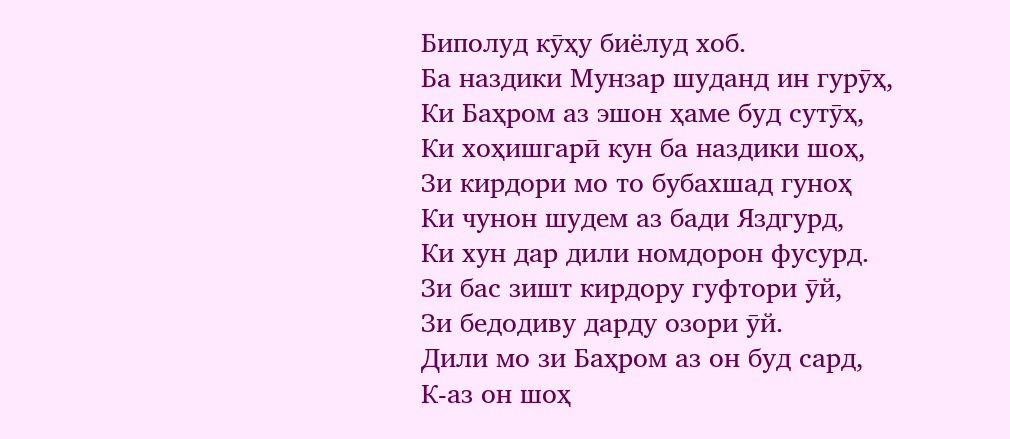Биполуд кӯҳу биёлуд хоб.
Ба наздики Мунзар шуданд ин гурӯҳ,
Ки Баҳром аз эшон ҳаме буд сутӯҳ,
Ки хоҳишгарӣ кун ба наздики шоҳ,
Зи кирдори мо то бубахшад гуноҳ
Ки чунон шудем аз бади Яздгурд,
Ки хун дар дили номдорон фусурд.
Зи бас зишт кирдору гуфтори ӯй,
Зи бедодиву дарду озори ӯй.
Дили мо зи Баҳром аз он буд сард,
К-аз он шоҳ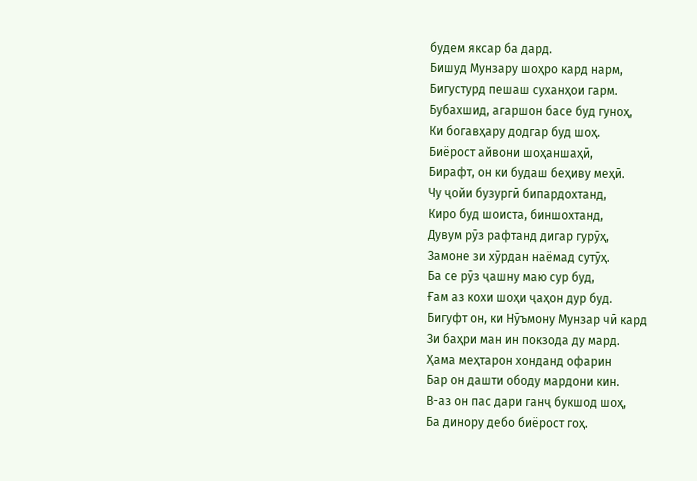будем яксар ба дард.
Бишуд Мунзару шоҳро кард нарм,
Бигустурд пешаш суханҳои гарм.
Бубахшид, агаршон басе буд гуноҳ,
Ки богавҳару додгар буд шоҳ.
Биёрост айвони шоҳаншаҳӣ,
Бирафт, он ки будаш беҳиву меҳӣ.
Чу ҷойи бузургӣ бипардохтанд,
Киро буд шоиста, биншохтанд,
Дувум рӯз рафтанд дигар гурӯҳ,
Замоне зи хӯрдан наёмад сутӯҳ.
Ба се рӯз ҷашну маю сур буд,
Ғам аз кохи шоҳи ҷаҳон дур буд.
Бигуфт он, ки Нӯъмону Мунзар чӣ кард
Зи баҳри ман ин покзода ду мард.
Ҳама меҳтарон хонданд офарин
Бар он дашти ободу мардони кин.
В-аз он пас дари ганҷ букшод шоҳ,
Ба динору дебо биёрост гоҳ.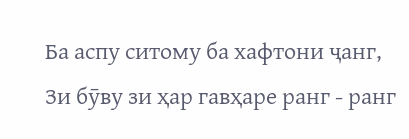Ба аспу ситому ба хафтони ҷанг,
Зи бӯву зи ҳар гавҳаре ранг - ранг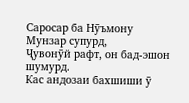Саросар ба Нӯъмону Мунзар супурд,
Ҷувонӯй рафт, он бад-эшон шумурд.
Кас андозаи бахшиши ӯ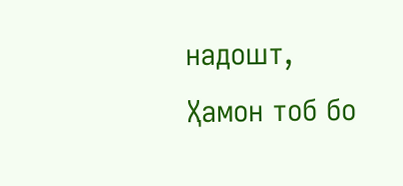надошт,
Ҳамон тоб бо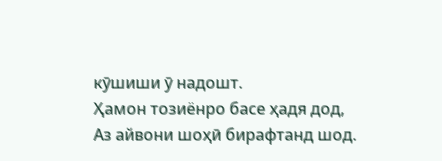кӯшиши ӯ надошт.
Ҳамон тозиёнро басе ҳадя дод,
Аз айвони шоҳӣ бирафтанд шод.